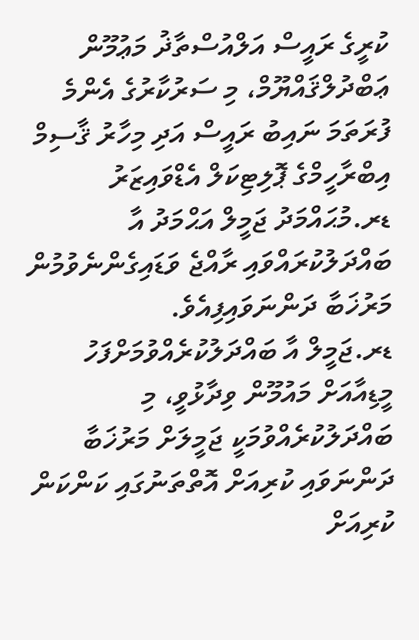ކުރީގެ ރައީސް އަލްއުސްތާޛު މަޢުމޫން ޢަބްދުލްޤައްޔޫމް، މި ސަރުކާރުގެ އެންމެ ފުރަތަމަ ނައިބު ރައީސް އަދި މިހާރު ޤާސިމް އިބްރާހީމްގެ ޕޮލިޓިކަލް އެޑްވައިޒަރު ޑރ.މުޙައްމަދު ޖަމީލް އަޙްމަދު އާ ބައްދަލުކުރައްވައި ރާއްޖެ ވަޑައިގެންނެވުމުން މަރުޚަބާ ދަންނަވައިފިއެވެ.
ޑރ.ޖަމީލް އާ ބައްދަލުކުރެއްވުމަށްފަހު މީޑިއާއަށް މައުމޫން ވިދާޅުވީ، މި ބައްދަލުކުރެއްވުމަކީ ޖަމީލަށް މަރުޚަބާ ދަންނަވައި ކުރިއަށް އޮތްތަނުގައި ކަންކަން ކުރިއަށް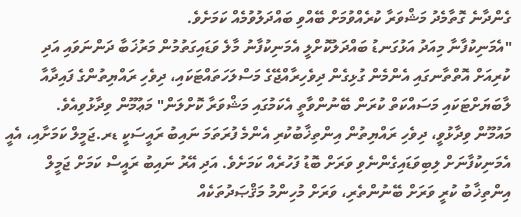ގެންދާނެ ގޮތާމެދު މަޝްވަރާ ކުރެއްވުމަށް ބޭއްވި ބައްދަލުވުމެއް ކަމަށެވެ.
"އެމަނިކުފާނާ މިއަދު އަޅުގަނޑު ބައްދަލުކޮށްލީ އެމަނިކުފާނު މާލެ ވަޑައިގަތުމުން މަރުޚަބާ ދަންނަވައި އަދި ކުރިއަށް އޮތްތާނގައި އެންމެން ގުޅިގެން ދިވެހިރާއްޖޭގެ މަސްލަހަތައްޓަކައި، ދިވެހި ރައްޔިތުންގެ ފައިދާއާ ލާބަޔަށްޓަކައި މަސައްކަތް ކުރަން ބޭނުންވާތީ އެކަމުގައި މަޝްވަރާ ކޮށްލަން" މަޢުމޫން ވިދާޅުވިއެވެ.
މައުމޫން ވިދާޅުވީ، ދިވެހި ރައްޔިތުން އިންތިޚާބުކުރި އެންމެ ފުރަތަމަ ނައިބު ރައީސަކީ ޑރ.ޖަމީލް ކަމަށާއި، އެއީ އެމަނިކުފާނަށް ލިބިވަޑައިގެންނެވި ވަރަށް ބޮޑު ފަހުރެއް ކަމަށެވެ. އަދި އޭރު ނައިބު ރައީސް ކަމަށް ޖަމީލް އިންތިޚާބު ކުރީ ވަރަށް ބޭނުންތެރި، ވަރަށް މުހިންމު މަޤްޞަދުތަކެއް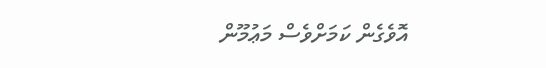އޮވެގެން ކަމަށްވެސް މަޢުމޫން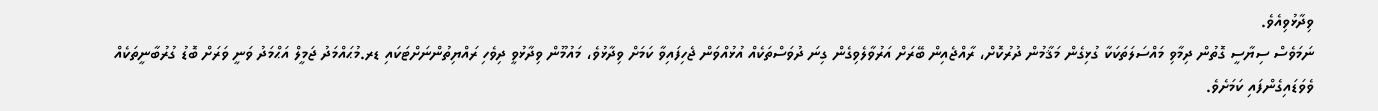ވިދާޅުވިއެވެ.
ނަމަވެސް ސިޔާސީ ގޮތުން ދިމާވި މައްސަލަތަކަކާ ގުޅިގެން މަޤާމުން ދުރުކޮށް، ރާއްޖެއިން ބޭރަށް އަރުވާލެވިގެން ގިނަ ދުވަސްތަކެއް އުޅުއްވަން ޖެހިފައިވާ ކަމަށް ވިދާޅުވެ، މައުމޫން ވިދާޅުވީ ދިވެހި ރައްޔިތުންނަށްޓަކައި ޑރ.މުޙައްމަދު ޖަމީލް އަޙްމަދު ވަނީ ވަރަށް ބޮޑު ގުރުބާނީތަކެއް ވެވަޑައިގެންފައި ކަމަށެވެ.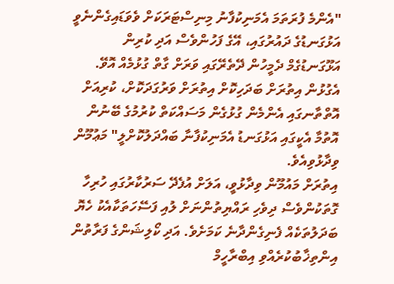"އެންމެ ފުރަތަމަ އެމަނިކުފާނު މިނިސްޓަރަކަށް ވެވަޑައިގެންނެވީ އަޅުގަނޑުގެ ދައުރުގައި، އޭގެ ފަހުންވެސް އަދި ކުރިން އަޅޫގަނޑުގެމް ދެމީހުން ދޭތެރޭގައި ވަރަށް ގާތް ގުޅުމެއް އޮވޭ. އެގުޅުން އިތުރަށް ބަދަހިކޮށް އިތުރަށް ވަރުގަދަކޮށް، ކުރިއަށް އޮތްތާނގައި އެންމެން ގުޅުގެން މަސައްކަތް ކުރުމުގެ ބޭނުން އޮތުމާ އެކީގައި އަޅުގަނޑު އެމަނިކުފާނާ ބައްދަލުކޮށްލީ" މަޢުމޫން ވިދާޅުވިއެވެ.
އިތުރަށް މައުމޫން ވިދާޅުވީ، އަލަށް އުފެދޭ ސަރުކާރުގައި ހުރިހާ ގޮތަކުންވެސް ދިވެހި ރައްޔިތުންނަށް ލުއި ފަސޭހަތަކާއެކު ހެޔޮ ބަދަލުތަކެއް ފެނިގެންދާނެ ކަމަށެވެ. އަދި ކޯލިޝަންގެ ފަރާތުން އިންތިޚާބުކުރެއްވި އިބްރާހީމް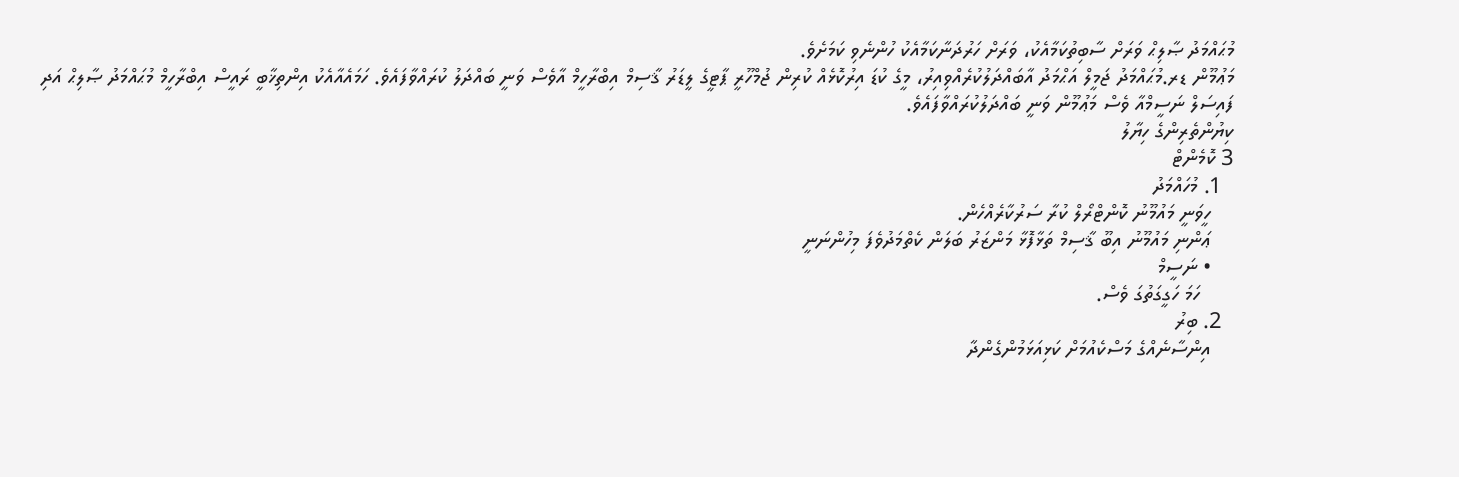މުޙައްމަދު ޞާލިޙް ވަރަށް ސާބިތުކަމާއެކު، ވަރަށް ހަރުދަނާކަމާއެކު ހުންނެވި ކަމަށެވެ.
މަޢުމޫން ޑރ.މުޙައްމަދު ޖަމީލް އަޙްމަދު އާބައްދަލުކުރެއްވިއިރު، މީގެ ކުޑަ އިރުކޮޅެއް ކުރިން ޖުމްހޫރީ ޕާޓީގެ ލީޑަރު ޤާސިމް އިބްރާހީމް އާވެސް ވަނީ ބައްދަލު ކުރައްވާފައެވެ. ހަމައެއާއެކު އިންތިޚާބީ ރައީސް އިބްރާހީމް މުޙައްމަދު ޞާލިޙް އަދި ފައިސަލް ނަސީމްއާ ވެސް މަޢުމޫން ވަނީ ބައްދަލުކުރައްވާފައެވެ.
ކިޔުންތެރިންގެ ހިޔާލު
3 ކޮމެންޓް
  1. މުހައްމަދު
    ހީވަނީ މައުމޫނު ކޮންޓްރޯލް ކުރާ ސަރުކާރެއްހެން.
    ޢަންނި މައުމޫނު އިބޫ ޤާސިމް ތަޅާފޮޅާ މަންޒަރު ބަލަން ކެތްމަދުވެފަ މިހުންނަނީ
    • ނަސީމް
      ހަމަ ހަގީގަތުގަ ވެސް.
  2. ބިރު
    އިންސާނެއްގެ މަސްކެއުމަށް ކަޅިއަޅަމުންގެންދާ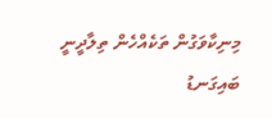މިނިކާވަގުން ތަކެއްހެން ތިލާދީނީ ބައިގަނޑު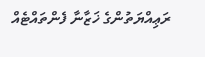ރަޢިއްޔަތުންގެ ޚަޒާނާ ފެންތައްޓެއް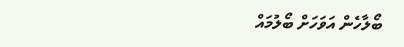ބޯލާހެން އަވަހަށް ބޯލުމައް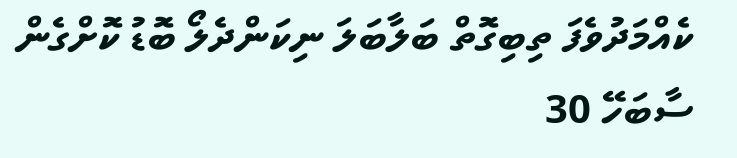ކެއްމަދުވެފަ ތިބިގޮތް ބަލާބަލަ ނިކަންދެލޯ ބޮޑު ކޮށްގެން ސާބަހޭ 30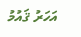އަހަރު ޤައުމު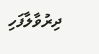ދިރުވާލާފަހި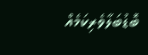ބޮޑުބަލާވެރިކަމެއް